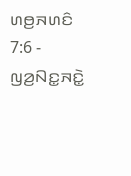ꤛꤥ꤬ꤏꤛꤢꤨ 7:6 - ꤜꤤ꤬ꤡꤢ꤭ꤏꤢꤧ꤭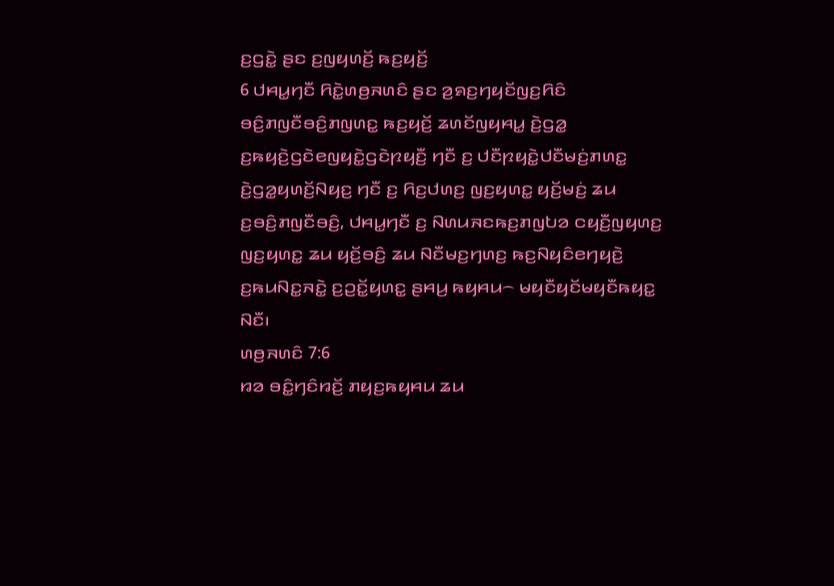ꤢ꤬ꤞꤢꤧ꤭ ꤔꤢ ꤢ꤬ꤜꤟꤛꤢꤩ꤬ ꤒꤢ꤬ꤟꤢꤩ꤬
6 ꤓꤌꤣ꤭ꤚꤢꤪ ꤖꤢꤧ꤭ꤛꤥ꤬ꤏꤛꤢꤨ ꤔꤢ ꤤ꤬ꤎꤢ꤬ꤚꤟꤢꤩꤜꤢ꤬ꤖꤢꤨ ꤋꤢꤨ꤬ꤊꤜꤢꤪꤋꤢꤨ꤬ꤊꤜꤛꤢ꤭ ꤒꤢ꤬ꤟꤢꤩ꤬ ꤘꤛꤢꤩꤜꤟꤌꤣ꤭ ꤢꤧ꤬ꤞꤤ꤭ ꤢ꤬ꤒꤟꤢꤧ꤬ꤞꤢꤧꤕꤜꤟꤢꤧ꤭ꤞꤢꤧꤐꤟꤢꤪ꤬ ꤚꤢꤪ ꤢ꤬ ꤓꤢꤪꤐꤟꤢꤧ꤭ꤓꤢꤪꤗꤢꤦ꤬ꤊꤛꤢ꤭ ꤢꤧ꤬ꤞꤤ꤭ꤟꤛꤢꤩ꤬ꤡꤟꤢ꤬ ꤚꤢꤪ ꤢ꤬ ꤖꤢ꤬ꤓꤛꤢ꤬ ꤜꤢ꤬ꤟꤛꤢ꤭ ꤟꤢꤩ꤬ꤗꤢꤦ꤬ ꤘꤣ ꤢ꤬ꤋꤢꤨ꤬ꤊꤜꤢꤪꤋꤢꤨ꤬, ꤓꤌꤣ꤭ꤚꤢꤪ ꤢ꤬ ꤡꤛꤣꤏꤢꤒꤢ꤬ꤊꤜꤝꤤ ꤍꤟꤢꤪ꤬ꤜꤟꤛꤢ꤬ ꤜꤢ꤬ꤟꤛꤢ꤭ ꤘꤣ ꤟꤢꤩ꤬ꤋꤢꤨ꤬ ꤘꤣ ꤡꤢꤪꤗꤢ꤬ꤚꤛꤢ꤬ ꤒꤢ꤬ꤡꤟꤢꤨꤕꤚꤟꤢꤧ꤬ ꤢ꤬ꤒꤣꤡꤢ꤭ꤏꤢꤧ꤭ ꤢ꤬ꤑꤢꤩ꤭ꤟꤛꤢ꤭ ꤔꤌꤣ꤬ ꤒꤟꤌꤣ꤮ ꤗꤟꤢꤪꤟꤢꤩꤗꤟꤢꤪꤒꤟꤢ꤭ ꤡꤢꤪ꤯
ꤛꤥ꤬ꤏꤛꤢꤨ 7:6
ꤙꤤ ꤋꤢꤨ꤭ꤚꤢꤨꤙꤢꤩ꤬ ꤊꤟꤢ꤬ꤒꤟꤌꤣ ꤘꤣ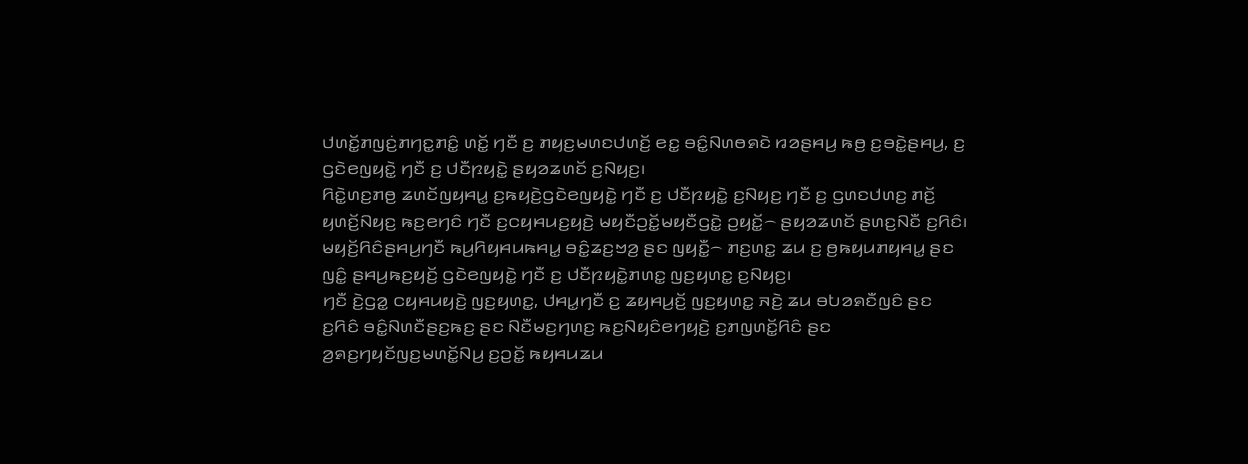ꤓꤛꤢꤩ꤭ꤊꤜꤢꤦ꤬ꤊꤚꤢ꤭ꤊꤢꤨ꤭ ꤛꤢꤩ꤭ ꤚꤢꤪ ꤢ꤬ ꤊꤟꤢ꤬ꤗꤛꤢꤓꤛꤢꤩ꤬ ꤕꤢ꤭ ꤋꤢꤨ꤭ꤡꤛꤥꤎꤢꤧ ꤙꤤꤔꤌꤣ꤬ ꤒꤥ꤬ ꤢ꤬ꤋꤢꤧ꤭ꤔꤌꤣ꤬, ꤢ꤬ ꤞꤢꤧꤕꤜꤟꤢꤧ꤭ ꤚꤢꤪ ꤢ꤬ ꤓꤢꤪꤐꤟꤢꤧ꤭ ꤔꤟꤤꤘꤛꤢꤩ ꤢ꤬ꤡꤟꤢ꤬꤯
ꤖꤢꤧ꤭ꤛꤢ꤬ꤊꤥ꤬ ꤘꤛꤢꤩꤜꤟꤌꤣ꤭ ꤢ꤬ꤒꤟꤢꤧ꤬ꤞꤢꤧꤕꤜꤟꤢꤧ꤭ ꤚꤢꤪ ꤢ꤬ ꤓꤢꤪꤐꤟꤢꤧ꤭ ꤢ꤬ꤡꤟꤢ꤬ ꤚꤢꤪ ꤢ꤬ ꤞꤛꤢꤓꤛꤢ꤬ ꤊꤢꤩ꤬ ꤟꤛꤢꤩ꤬ꤡꤟꤢ꤬ ꤒꤢ꤬ꤕꤚꤢꤨ ꤚꤢꤪ ꤢ꤬ꤍꤟꤌꤣꤢ꤬ꤟꤢꤧ꤬ ꤗꤟꤢꤪꤑꤢꤩ꤭ꤗꤟꤢꤪꤞꤢꤧ꤭ ꤑꤟꤢꤩ꤭꤮ ꤔꤟꤤꤘꤛꤢꤩ ꤔꤛꤢ꤬ꤡꤢꤪ ꤢ꤬ꤖꤢꤨ꤯
ꤗꤟꤢꤩ꤬ꤖꤢꤨꤔꤌꤣ꤬ꤚꤢꤪ ꤒꤣ꤬ꤖꤟꤌꤣꤒꤌꤣ꤭ ꤋꤢꤨ꤭ꤘꤢ꤬ꤠꤤ꤬ ꤔꤢ ꤜꤟꤢꤪ꤭꤮ ꤊꤢ꤬ꤛꤢ꤭ ꤘꤣ ꤢ꤬ ꤥ꤬ꤒꤟꤣꤊꤟꤌꤣ꤭ ꤔꤢ ꤜꤢꤨ꤭ ꤔꤌꤣ꤬ꤒꤢ꤬ꤟꤢꤩ꤬ ꤞꤢꤧꤕꤜꤟꤢꤧ꤭ ꤚꤢꤪ ꤢ꤬ ꤓꤢꤪꤐꤟꤢꤧ꤭ꤊꤛꤢ꤭ ꤜꤢ꤬ꤟꤛꤢ꤭ ꤢ꤬ꤡꤟꤢ꤬꤯
ꤚꤢꤪ ꤢꤧ꤬ꤞꤤ꤭ ꤍꤟꤌꤣꤟꤢꤧ꤬ ꤜꤢ꤬ꤟꤛꤢ꤭, ꤓꤌꤣ꤭ꤚꤢꤪ ꤢ꤬ ꤘꤟꤌꤣ꤬ꤢꤩ꤬ ꤜꤢ꤬ꤟꤛꤢ꤭ ꤏꤢꤧ꤬ ꤘꤣ ꤋꤝꤤꤎꤢꤪꤜꤢꤨ ꤔꤢ ꤢ꤬ꤖꤢꤨ ꤋꤢꤨ꤭ꤡꤛꤢꤪꤔꤢ꤬ꤒꤢ꤬ ꤔꤢ ꤡꤢꤪꤗꤢ꤬ꤚꤛꤢ꤬ ꤒꤢ꤬ꤡꤟꤢꤨꤕꤚꤟꤢꤧ꤬ ꤢ꤬ꤊꤜꤛꤢꤩ꤭ꤖꤢꤨ ꤔꤢ ꤤ꤬ꤎꤢ꤬ꤚꤟꤢꤩꤜꤢ꤬ꤗꤛꤢꤩ꤭ꤡꤣ꤬ ꤢ꤬ꤑꤢꤩ꤭ ꤒꤟꤌꤣꤘꤣ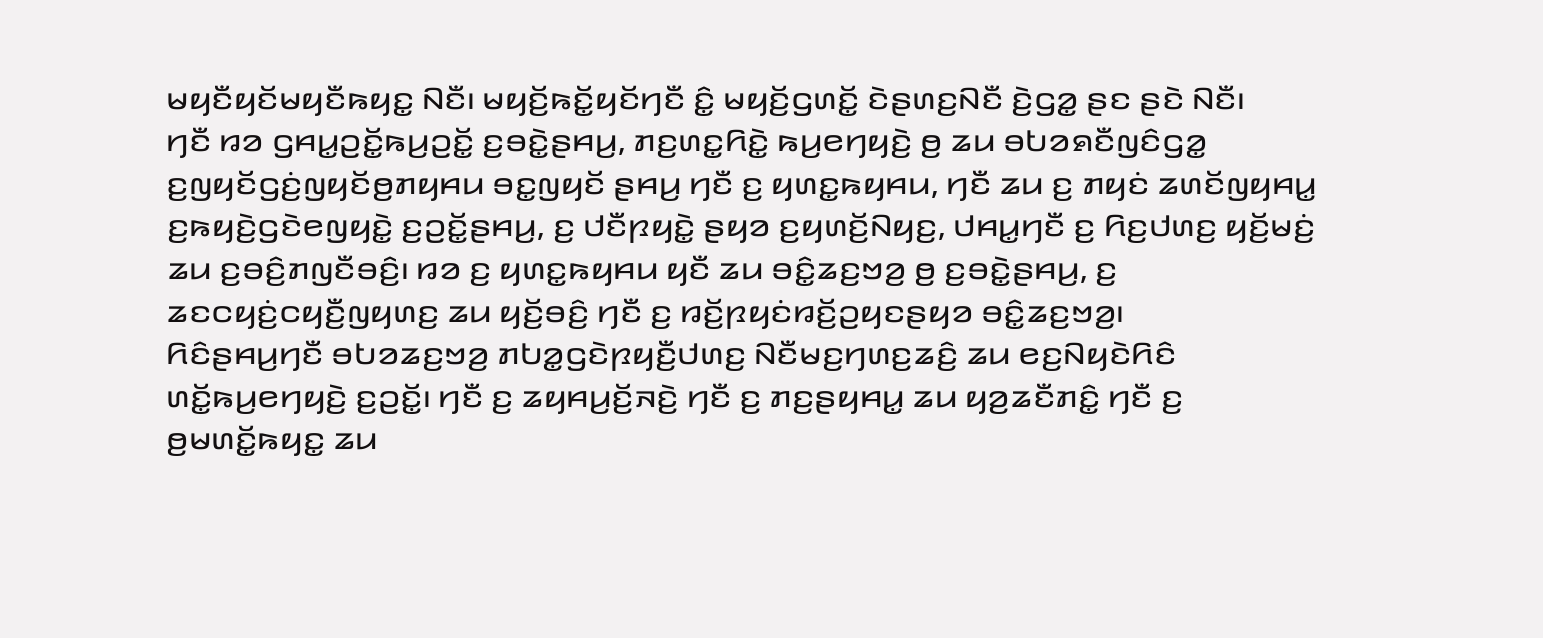ꤗꤟꤢꤪꤟꤢꤩꤗꤟꤢꤪꤒꤟꤢ꤭ ꤡꤢꤪ꤯ ꤗꤟꤢꤩ꤬ꤒꤢꤩ꤭ꤟꤢꤩꤚꤢꤪ ꤢꤨ꤭ ꤗꤟꤢꤩ꤬ꤞꤛꤢꤩ꤭ ꤢꤧꤔꤛꤢ꤬ꤡꤢꤪ ꤢꤧ꤬ꤞꤤ꤭ ꤔꤢ ꤔꤢꤧ ꤡꤢꤪ꤯
ꤚꤢꤪ ꤙꤤ ꤞꤌꤣ꤭ꤑꤢꤩ꤭ꤒꤣ꤬ꤑꤢꤩ꤭ ꤢ꤬ꤋꤢꤧ꤭ꤔꤌꤣ꤬, ꤊꤢ꤬ꤛꤢ꤭ꤖꤢꤧ꤭ ꤒꤣ꤬ꤕꤚꤟꤢꤧ꤬ ꤥ꤬ ꤘꤣ ꤋꤝꤤꤎꤢꤪꤜꤢꤨꤞꤤ꤭ ꤢ꤬ꤜꤟꤢꤩꤞꤢꤦ꤬ꤜꤟꤢꤩꤥ꤬ꤊꤟꤌꤣ ꤋꤢ꤭ꤜꤟꤢꤩ ꤔꤌꤣ꤬ ꤚꤢꤪ ꤢ꤬ ꤟꤛꤢ꤭ꤒꤟꤌꤣ, ꤚꤢꤪ ꤘꤣ ꤢ꤬ ꤊꤟꤢꤦ ꤘꤛꤢꤩꤜꤟꤌꤣ꤭ ꤢ꤬ꤒꤟꤢꤧ꤬ꤞꤢꤧꤕꤜꤟꤢꤧ꤭ ꤢ꤬ꤑꤢꤩ꤭ꤔꤌꤣ꤬, ꤢ꤬ ꤓꤢꤪꤐꤟꤢꤧ꤭ ꤔꤟꤤ ꤢ꤬ꤟꤛꤢꤩ꤬ꤡꤟꤢ꤬, ꤓꤌꤣ꤭ꤚꤢꤪ ꤢ꤬ ꤖꤢ꤬ꤓꤛꤢ꤬ ꤟꤢꤩ꤬ꤗꤢꤦ꤬ ꤘꤣ ꤢ꤬ꤋꤢꤨ꤬ꤊꤜꤢꤪꤋꤢꤨ꤬꤯ ꤙꤤ ꤢ꤬ ꤟꤛꤢ꤭ꤒꤟꤌꤣ ꤟꤢꤪ ꤘꤣ ꤋꤢꤨ꤭ꤘꤢ꤬ꤠꤤ꤬ ꤥ꤬ ꤢ꤬ꤋꤢꤧ꤭ꤔꤌꤣ꤬, ꤢ꤬ ꤘꤢꤍꤟꤢꤦ꤬ꤍꤟꤢꤪ꤬ꤜꤟꤛꤢ꤬ ꤘꤣ ꤟꤢꤩ꤬ꤋꤢꤨ꤬ ꤚꤢꤪ ꤢ꤬ ꤙꤢꤩ꤬ꤐꤟꤢꤦꤙꤢꤩ꤬ꤑꤟꤢꤔꤟꤤ ꤋꤢꤨ꤭ꤘꤢ꤬ꤠꤤ꤬꤯
ꤖꤢꤨꤔꤌꤣ꤬ꤚꤢꤪ ꤋꤝꤤꤘꤢ꤬ꤠꤤ꤬ ꤊꤝꤤ꤭ꤞꤢꤧꤐꤟꤢꤪ꤬ꤓꤛꤢ꤬ ꤡꤢꤪꤗꤢ꤬ꤚꤛꤢ꤬ꤘꤢꤨ꤬ ꤘꤣ ꤕꤢ꤬ꤡꤟꤢꤧꤖꤢꤨ ꤛꤢꤩ꤭ꤒꤣ꤬ꤕꤚꤟꤢꤧ꤬ ꤢ꤬ꤑꤢꤩ꤭꤯ ꤚꤢꤪ ꤢ꤬ ꤘꤟꤌꤣ꤬ꤢꤩ꤬ꤏꤢꤧ꤬ ꤚꤢꤪ ꤢ꤬ ꤊꤢ꤬ꤔꤟꤌꤣ꤭ ꤘꤣ ꤟꤤ꤬ꤘꤢꤪꤊꤢꤨ꤭ ꤚꤢꤪ ꤢ꤬ ꤥ꤬ꤗꤛꤢꤩ꤭ꤒꤟꤢ꤭ ꤘꤣ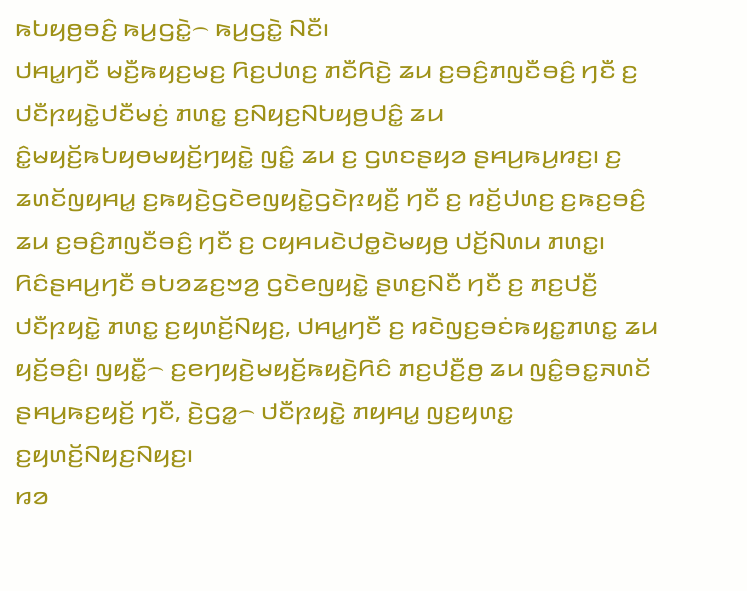ꤒꤝꤟꤥ꤬ꤋꤢꤨ꤬ ꤒꤣ꤬ꤞꤢꤧ꤭꤮ ꤒꤣ꤬ꤞꤢꤧ꤭ ꤡꤢꤪ꤯
ꤓꤌꤣ꤭ꤚꤢꤪ ꤗꤢꤪ꤬ꤒꤟꤢ꤬ꤗꤢ꤬ ꤖꤢ꤬ꤓꤛꤢ꤬ ꤊꤢꤪꤖꤢꤧ꤬ ꤘꤣ ꤢ꤬ꤋꤢꤨ꤬ꤊꤜꤢꤪꤋꤢꤨ꤬ ꤚꤢꤪ ꤢ꤬ ꤓꤢꤪꤐꤟꤢꤧ꤭ꤓꤢꤪꤗꤢꤦ꤬ ꤊꤛꤢ꤭ ꤢ꤬ꤡꤟꤢ꤬ꤡꤝꤟꤥ꤬ꤓꤢꤨ꤭ ꤘꤣ ꤢꤨ꤭ꤗꤟꤢꤩ꤬ꤒꤝꤟꤥꤗꤟꤢꤩ꤬ꤚꤟꤢꤧ꤭ ꤜꤢꤨ꤭ ꤘꤣ ꤢ꤬ ꤞꤛꤢꤔꤟꤤ ꤔꤌꤣ꤬ꤒꤣ꤬ꤙꤢ꤬꤯ ꤢ꤬ ꤘꤛꤢꤩꤜꤟꤌꤣ꤭ ꤢ꤬ꤒꤟꤢꤧ꤬ꤞꤢꤧꤕꤜꤟꤢꤧ꤭ꤞꤢꤧꤐꤟꤢꤪ꤬ ꤚꤢꤪ ꤢ꤬ ꤙꤢꤩ꤬ꤓꤛꤢ꤬ ꤢ꤬ꤒꤢ꤬ꤋꤢꤨ꤬ ꤘꤣ ꤢ꤬ꤋꤢꤨ꤬ꤊꤜꤢꤪꤋꤢꤨ꤬ ꤚꤢꤪ ꤢ꤬ ꤍꤟꤌꤣꤢꤧꤓꤥ꤭ꤢꤧꤗꤟꤥ꤬ ꤓꤢꤩ꤬ꤡꤛꤣ ꤊꤛꤢ꤭꤯
ꤖꤢꤨꤔꤌꤣ꤬ꤚꤢꤪ ꤋꤝꤤꤘꤢ꤬ꤠꤤ꤬ ꤞꤢꤧꤕꤜꤟꤢꤧ꤭ ꤔꤛꤢ꤬ꤡꤢꤪ ꤚꤢꤪ ꤢ꤬ ꤊꤢ꤬ꤓꤢꤪ꤬ ꤓꤢꤪꤐꤟꤢꤧ꤭ ꤊꤛꤢ꤭ ꤢ꤬ꤟꤛꤢꤩ꤬ꤡꤟꤢ꤬, ꤓꤌꤣ꤭ꤚꤢꤪ ꤢ꤬ ꤙꤢꤧꤜꤢ꤬ꤋꤢꤦꤒꤟꤢ꤭ꤊꤛꤢ꤭ ꤘꤣ ꤟꤢꤩ꤬ꤋꤢꤨ꤬꤯ ꤜꤟꤢꤪ꤭꤮ ꤢ꤬ꤕꤚꤟꤢꤧ꤬ꤗꤟꤢꤩ꤬ꤒꤟꤢꤧ꤬ꤖꤢꤨ ꤊꤢ꤬ꤓꤢꤪ꤬ꤥ꤬ ꤘꤣ ꤜꤢꤨ꤭ꤋꤢ꤭ꤏꤛꤢꤩ ꤔꤌꤣ꤬ꤒꤢ꤬ꤟꤢꤩ꤬ ꤚꤢꤪ, ꤢꤧ꤬ꤞꤤ꤭꤮ ꤓꤢꤪꤐꤟꤢꤧ꤭ ꤊꤟꤌꤣ꤭ ꤜꤢ꤬ꤟꤛꤢ꤭ ꤢ꤬ꤟꤛꤢꤩ꤬ꤡꤟꤢ꤬ꤡꤟꤢ꤬꤯
ꤙꤤ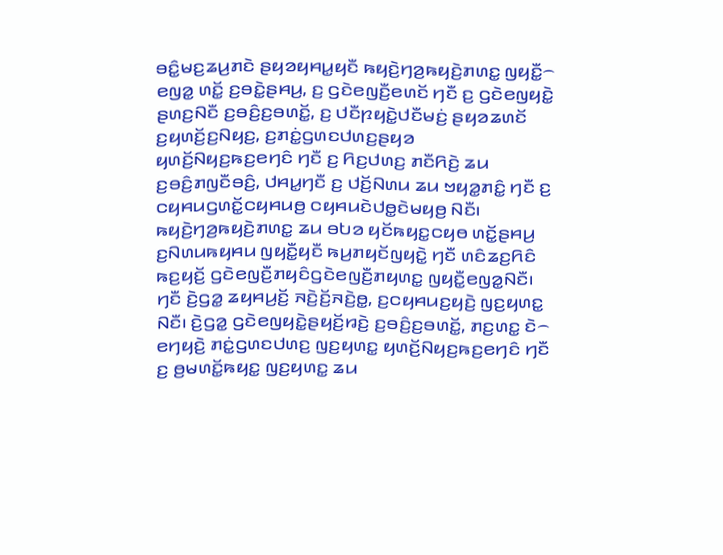ꤋꤢꤨ꤭ꤗꤢ꤬ꤘꤣ꤬ꤊꤢꤧ ꤔꤟꤤꤟꤌꤣ꤭ꤟꤢꤪ ꤒꤟꤢꤧ꤬ꤚꤤ꤬ꤒꤟꤢꤧ꤬ꤊꤛꤢ꤭ ꤜꤟꤢꤪ꤭꤮ ꤕꤜꤤ꤭ ꤛꤢꤩ꤭ ꤢ꤬ꤋꤢꤧ꤭ꤔꤌꤣ꤬, ꤢ꤬ ꤞꤢꤧꤕꤜꤢꤪ꤬ꤕꤛꤢꤩ ꤚꤢꤪ ꤢ꤬ ꤞꤢꤧꤕꤜꤟꤢꤧ꤭ ꤔꤛꤢ꤬ꤡꤢꤪ ꤢ꤬ꤋꤢꤨ꤬ꤢ꤬ꤋꤛꤢꤩ꤭, ꤢ꤬ ꤓꤢꤪꤐꤟꤢꤧ꤭ꤓꤢꤪꤗꤢꤦ꤬ ꤔꤟꤤꤘꤛꤢꤩ ꤢ꤬ꤟꤛꤢꤩ꤬ꤢ꤬ꤡꤟꤢ꤬, ꤢ꤬ꤊꤢꤦ꤭ꤞꤛꤢꤓꤛꤢ꤬ꤔꤟꤤ ꤟꤛꤢꤩ꤬ꤡꤟꤢ꤬ꤒꤢ꤬ꤕꤚꤢꤨ ꤚꤢꤪ ꤢ꤬ ꤖꤢ꤬ꤓꤛꤢ꤬ ꤊꤢꤪꤖꤢꤧ꤬ ꤘꤣ ꤢ꤬ꤋꤢꤨ꤬ꤊꤜꤢꤪꤋꤢꤨ꤬, ꤓꤌꤣ꤭ꤚꤢꤪ ꤢ꤬ ꤓꤢꤩ꤬ꤡꤛꤣ ꤘꤣ ꤠꤟꤤ꤭ꤊꤢꤨ꤭ ꤚꤢꤪ ꤢ꤬ ꤍꤟꤌꤣꤞꤛꤢꤩ꤭ꤍꤟꤌꤣꤥ꤬ ꤍꤟꤌꤣꤢꤧꤓꤥ꤭ꤢꤧꤗꤟꤥ꤬ ꤡꤢꤪ꤯
ꤒꤟꤢꤧ꤬ꤚꤤ꤬ꤒꤟꤢꤧ꤬ꤊꤛꤢ꤭ ꤘꤣ ꤋꤝꤤ ꤟꤢꤩꤒꤟꤢ꤭ꤍꤟꤥ ꤛꤢꤩ꤭ꤔꤌꤣ꤬ ꤢ꤬ꤡꤛꤣꤒꤟꤌꤣ ꤜꤟꤢꤪ꤭ꤟꤢꤪ ꤒꤣ꤬ꤊꤟꤢꤩꤜꤟꤢꤧ꤭ ꤚꤢꤪ ꤛꤢꤨꤘꤢ꤬ꤖꤢꤨ ꤒꤢ꤬ꤟꤢꤩ꤬ ꤞꤢꤧꤕꤜꤢꤪ꤬ꤊꤟꤢꤨꤞꤢꤧꤕꤜꤢꤪ꤬ꤊꤟꤛꤢ꤭ ꤜꤟꤢꤪ꤭ꤕꤜꤤ꤭ꤡꤢꤪ꤯ ꤚꤢꤪ ꤢꤧ꤬ꤞꤤ꤭ ꤘꤟꤌꤣ꤬ꤢꤩ꤬ ꤏꤢꤧ꤬ꤢꤩ꤬ꤏꤢꤧ꤬ꤥ꤭, ꤢ꤬ꤍꤟꤌꤣꤢ꤬ꤟꤢꤧ꤬ ꤜꤢ꤬ꤟꤛꤢ꤭ ꤡꤢꤪ꤯ ꤢꤧ꤬ꤞꤤ꤭ ꤞꤢꤧꤕꤜꤟꤢꤧ꤭ꤔꤟꤢꤩ꤬ꤙꤢꤧ꤬ ꤢ꤬ꤋꤢꤨ꤬ꤢ꤬ꤋꤛꤢꤩ꤭, ꤊꤢ꤬ꤛꤢ꤭ ꤢꤧ꤮ ꤕꤚꤟꤢꤧ꤬ ꤊꤢꤦ꤭ꤞꤛꤢꤓꤛꤢ꤬ ꤜꤢ꤬ꤟꤛꤢ꤭ ꤟꤛꤢꤩ꤬ꤡꤟꤢ꤬ꤒꤢ꤬ꤕꤚꤢꤨ ꤚꤢꤪ ꤢ꤬ ꤥ꤬ꤗꤛꤢꤩ꤭ꤒꤟꤢ꤭ ꤜꤢ꤬ꤟꤛꤢ꤭ ꤘꤣ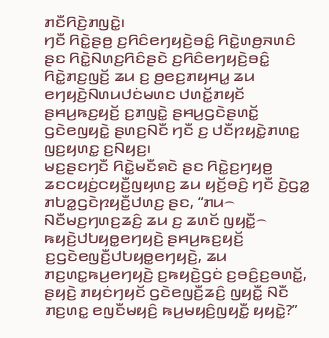ꤊꤢꤪꤖꤢꤧ꤬ꤊꤜꤢꤧ꤭꤯
ꤚꤢꤪ ꤖꤢꤧ꤭ꤔꤥ꤬ ꤢ꤬ꤖꤢꤨꤕꤚꤟꤢꤧ꤬ꤋꤢꤨ꤭ ꤖꤢꤧ꤭ꤛꤥ꤬ꤏꤛꤢꤨ ꤔꤢ ꤖꤢꤧ꤭ꤡꤛꤢ꤬ꤖꤢꤨꤔꤢꤧ ꤢ꤬ꤖꤢꤨꤕꤚꤟꤢꤧ꤬ꤋꤢꤨ꤭ ꤖꤢꤧ꤭ꤊꤢ꤬ꤜꤢꤩ꤬ ꤘꤣ ꤢ꤬ ꤥ꤬ꤕꤢ꤬ꤊꤟꤌꤣ꤭ ꤘꤣ ꤕꤚꤟꤢꤧ꤬ꤡꤛꤣꤓꤢꤦꤗꤛꤢ ꤓꤛꤢꤩ꤭ꤊꤟꤢꤩ ꤔꤌꤣ꤬ꤒꤢ꤬ꤟꤢꤩ꤬ ꤢ꤬ꤊꤜꤢꤧ꤭ ꤔꤌꤣ꤬ꤞꤢꤧꤔꤛꤢꤩ꤭ ꤞꤢꤧꤕꤜꤟꤢꤧ꤭ ꤔꤛꤢ꤬ꤡꤢꤪ ꤚꤢꤪ ꤢ꤬ ꤓꤢꤪꤐꤟꤢꤧ꤭ꤊꤛꤢ꤭ ꤜꤢ꤬ꤟꤛꤢ꤭ ꤢ꤬ꤡꤟꤢ꤬꤯
ꤗꤢ꤬ꤔꤢꤚꤢꤪ ꤖꤢꤧ꤭ꤗꤢꤪꤎꤢꤧ ꤔꤢ ꤖꤢꤧ꤭ꤢ꤬ꤚꤟꤥ꤬ ꤘꤢꤍꤟꤢꤦ꤬ꤍꤟꤢꤪ꤬ꤜꤟꤛꤢ꤬ ꤘꤣ ꤟꤢꤩ꤬ꤋꤢꤨ꤬ ꤚꤢꤪ ꤢꤧ꤬ꤞꤤ꤭ ꤊꤝꤤ꤭ꤞꤢꤧꤐꤟꤢꤪ꤬ꤓꤛꤢ꤬ ꤔꤢ, “ꤊꤣ꤮ ꤡꤢꤪꤗꤢ꤬ꤚꤛꤢ꤬ꤘꤢꤨ꤬ ꤘꤣ ꤢ꤬ ꤘꤛꤢꤩ ꤜꤟꤢꤪ꤭꤮ ꤒꤟꤢꤧ꤬ꤓꤝꤟꤥ꤭ꤕꤚꤟꤢꤧ꤬ ꤔꤌꤣ꤬ꤒꤢ꤬ꤟꤢꤩ꤬ ꤢ꤬ꤞꤢꤧꤕꤜꤢꤪ꤬ꤓꤝꤟꤥ꤭ꤕꤚꤟꤢꤧ꤬, ꤘꤣ ꤊꤢ꤬ꤛꤢ꤭ꤒꤣ꤬ꤕꤚꤟꤢꤧ꤬ ꤢ꤬ꤒꤟꤢꤧ꤬ꤞꤢꤦ ꤢ꤬ꤋꤢꤨ꤬ꤢ꤬ꤋꤛꤢꤩ꤭, ꤔꤟꤢꤧ꤬ ꤊꤟꤢꤦꤚꤟꤢꤩ ꤞꤢꤧꤕꤜꤢꤪ꤬ꤘꤢꤨ꤬ ꤜꤟꤢꤪ꤭ ꤡꤢꤪ ꤊꤢ꤬ꤛꤢ꤭ ꤕꤜꤢꤪꤗꤟꤢꤨ꤬ ꤒꤣ꤬ꤗꤟꤢꤨ꤬ꤜꤟꤢꤪ꤭ ꤟꤟꤢꤧ꤭?”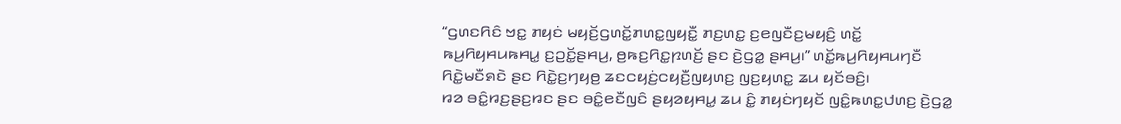“ꤞꤛꤢꤖꤢꤨ ꤠꤢ꤭ ꤊꤟꤢꤦ ꤗꤟꤢꤩ꤬ꤞꤛꤢꤩ꤭ꤊꤛꤢ꤭ꤜꤟꤢꤪ꤭ ꤊꤢ꤬ꤛꤢ꤭ ꤢ꤬ꤕꤜꤢꤪꤢ꤬ꤗꤟꤢꤨ꤬ ꤛꤢꤩ꤭ ꤒꤣ꤬ꤖꤟꤌꤣꤒꤌꤣ꤭ ꤢ꤬ꤑꤢꤩ꤭ꤔꤌꤣ꤬, ꤥ꤬ꤒꤢ꤬ꤖꤢ꤭ꤐꤛꤢꤩ꤬ ꤔꤢ ꤢꤧ꤬ꤞꤤ꤭ ꤔꤌꤣ꤬꤯” ꤛꤢꤩ꤭ꤒꤣ꤬ꤖꤟꤌꤣꤚꤢꤪ ꤖꤢꤧ꤭ꤗꤢꤪꤎꤢꤧ ꤔꤢ ꤖꤢꤧ꤭ꤢ꤬ꤚꤟꤥ꤬ ꤘꤢꤍꤟꤢꤦ꤬ꤍꤟꤢꤪ꤬ꤜꤟꤛꤢ꤬ ꤜꤢ꤬ꤟꤛꤢ꤭ ꤘꤣ ꤟꤢꤩꤋꤢꤨ꤬꤯
ꤙꤤ ꤋꤢꤨ꤭ꤙꤢ꤬ꤔꤢ꤬ꤙꤢ ꤔꤢ ꤋꤢꤨ꤭ꤕꤢꤪꤜꤢꤨ ꤔꤟꤤꤟꤌꤣ꤭ ꤘꤣ ꤢꤨ꤭ ꤊꤟꤢꤦꤚꤟꤢꤩ ꤜꤢꤨ꤭ꤒꤛꤢ꤭ꤓꤛꤢ꤬ ꤢꤧ꤬ꤞꤤ꤭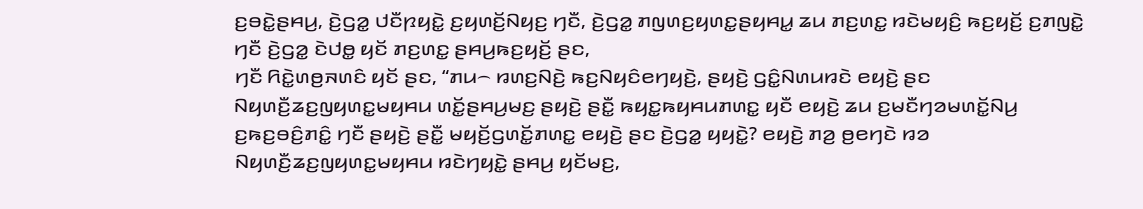ꤢ꤬ꤋꤢꤧ꤭ꤔꤌꤣ꤬, ꤢꤧ꤬ꤞꤤ꤭ ꤓꤢꤪꤐꤟꤢꤧ꤭ ꤢ꤬ꤟꤛꤢꤩ꤬ꤡꤟꤢ꤬ ꤚꤢꤪ, ꤢꤧ꤬ꤞꤤ꤭ ꤊꤜꤛꤢ꤬ꤟꤛꤢ꤭ꤔꤟꤌꤣ꤭ ꤘꤣ ꤊꤢ꤬ꤛꤢ꤭ ꤙꤢꤧꤗꤟꤢꤨ꤬ ꤒꤢ꤬ꤟꤢꤩ꤬ ꤢ꤬ꤊꤜꤢꤧ꤭ ꤚꤢꤪ ꤢꤧ꤬ꤞꤤ꤭ ꤢꤧꤓꤥ꤭ ꤟꤢꤩ ꤊꤢ꤬ꤛꤢ꤭ ꤔꤌꤣ꤬ꤒꤢ꤬ꤟꤢꤩ꤬ ꤔꤢ,
ꤚꤢꤪ ꤖꤢꤧ꤭ꤛꤥ꤬ꤏꤛꤢꤨ ꤟꤢꤩ ꤔꤢ, “ꤊꤣ꤮ ꤙꤛꤢ꤬ꤡꤢꤧ꤬ ꤒꤢ꤬ꤡꤟꤢꤨꤕꤚꤟꤢꤧ꤬, ꤔꤟꤢꤧ꤬ ꤞꤢꤨ꤭ꤡꤛꤣꤙꤢꤧ ꤕꤟꤢꤧ꤬ ꤔꤢ ꤡꤟꤛꤢꤪ꤬ꤘꤢ꤬ꤜꤟꤛꤢ꤭ꤗꤟꤌꤣ ꤛꤢꤩ꤭ꤔꤌꤣ꤬ꤗꤢ꤬ ꤔꤟꤢꤧ꤬ ꤔꤢꤪ꤭ ꤒꤟꤢ꤭ꤒꤟꤌꤣꤊꤛꤢ꤭ ꤟꤢꤪ ꤕꤟꤢꤧ꤬ ꤘꤣ ꤢ꤬ꤗꤢꤪꤚꤤꤗꤛꤢꤩ꤭ꤡꤣ꤬ ꤢ꤬ꤒꤢ꤬ꤋꤢꤨ꤬ꤊꤢꤨ꤭ ꤚꤢꤪ ꤔꤟꤢꤧ꤬ ꤔꤢꤪ꤭ ꤗꤟꤢꤩ꤬ꤞꤛꤢꤩ꤭ꤊꤛꤢ꤭ ꤕꤟꤢꤧ꤬ ꤔꤢ ꤢꤧ꤬ꤞꤤ꤭ ꤟꤟꤢꤧ꤭? ꤕꤟꤢꤧ꤬ ꤊꤤ꤬ ꤥ꤬ꤕꤚꤢꤧ ꤙꤤ ꤡꤟꤛꤢꤪ꤬ꤘꤢ꤬ꤜꤟꤛꤢ꤭ꤗꤟꤌꤣ ꤙꤢꤧꤚꤟꤢꤧ꤭ ꤔꤌꤣ꤬ ꤟꤢꤩꤗꤢ꤬,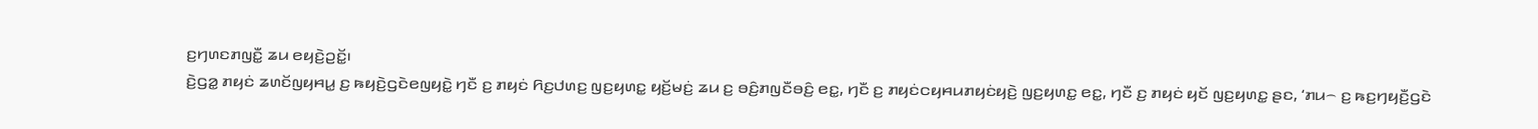ꤢ꤬ꤚꤛꤢꤊꤜꤢꤪ꤭ ꤘꤣ ꤕꤟꤢꤧ꤬ꤑꤢꤩ꤭꤯
ꤢꤧ꤬ꤞꤤ꤭ ꤊꤟꤢꤦ ꤘꤛꤢꤩꤜꤟꤌꤣ꤭ ꤢ꤬ ꤒꤟꤢꤧ꤬ꤞꤢꤧꤕꤜꤟꤢꤧ꤭ ꤚꤢꤪ ꤢ꤬ ꤊꤟꤢꤦ ꤖꤢ꤬ꤓꤛꤢ꤬ ꤜꤢ꤬ꤟꤛꤢ꤭ ꤟꤢꤩ꤬ꤗꤢꤦ꤬ ꤘꤣ ꤢ꤬ ꤋꤢꤨ꤬ꤊꤜꤢꤪꤋꤢꤨ꤬ ꤕꤢ꤭, ꤚꤢꤪ ꤢ꤬ ꤊꤟꤢꤦꤍꤟꤌꤣꤊꤟꤢꤦꤟꤢꤧ꤬ ꤜꤢ꤬ꤟꤛꤢ꤭ ꤕꤢ꤭, ꤚꤢꤪ ꤢ꤬ ꤊꤟꤢꤦ ꤟꤢꤩ ꤜꤢ꤬ꤟꤛꤢ꤭ ꤔꤢ, ‘ꤊꤣ꤮ ꤢ꤬ ꤒꤢ꤬ꤚꤟꤢꤪ꤬ꤞꤢꤧ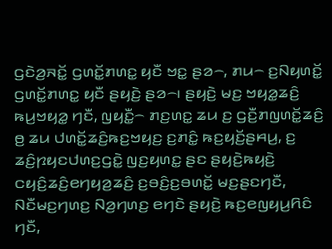ꤞꤢꤧꤤ꤬ꤏꤢꤩ꤭ ꤞꤛꤢꤩ꤭ꤊꤛꤢ꤭ ꤟꤢꤪ ꤠꤢ꤭ ꤔꤤ꤮, ꤊꤣ꤮ ꤢ꤬ꤡꤟꤛꤢꤩ꤭ ꤞꤛꤢꤩ꤭ꤊꤛꤢ꤭ ꤟꤢꤪ ꤔꤟꤢꤧ꤬ ꤔꤤ꤮꤯ ꤔꤟꤢꤧ꤬ ꤗꤢ꤬ ꤠꤟꤤ꤭ꤘꤢꤨ꤬ ꤒꤣ꤬ꤠꤟꤤ꤭ ꤚꤢꤪ, ꤜꤟꤢꤪ꤭꤮ ꤊꤢ꤬ꤛꤢ꤭ ꤘꤣ ꤢ꤬ ꤞꤢꤪ꤬ꤊꤜꤛꤢꤩ꤭ꤘꤢꤨ꤬ ꤥ꤬ ꤘꤣ ꤓꤛꤢꤩ꤭ꤘꤢꤨ꤬ꤒꤢ꤬ꤠꤟꤢ꤬ ꤢ꤬ꤊꤢꤨ꤭ ꤒꤢ꤬ꤟꤢꤩ꤬ꤔꤌꤣ꤬, ꤢ꤬ ꤘꤢꤨ꤬ꤐꤟꤢꤓꤛꤢ꤬ꤞꤢꤧ꤭ ꤜꤢ꤬ꤟꤛꤢ꤭ ꤔꤢ ꤔꤟꤢꤧ꤬ꤒꤟꤢꤧ꤬ ꤍꤟꤢꤨ꤬ꤘꤢꤨ꤬ꤕꤚꤟꤤ꤬ꤘꤢꤨ꤬ ꤢ꤬ꤋꤢꤨ꤬ꤢ꤬ꤋꤛꤢꤩ꤭ ꤗꤢ꤬ꤔꤢꤚꤢꤪ, ꤡꤢꤪꤗꤢ꤬ꤚꤛꤢ꤬ ꤡꤤ꤬ꤚꤛꤢ꤬ ꤕꤚꤢꤧ ꤔꤟꤢꤧ꤬ ꤒꤢ꤬ꤕꤜꤟꤣ꤬ꤖꤢꤨ ꤚꤢꤪ,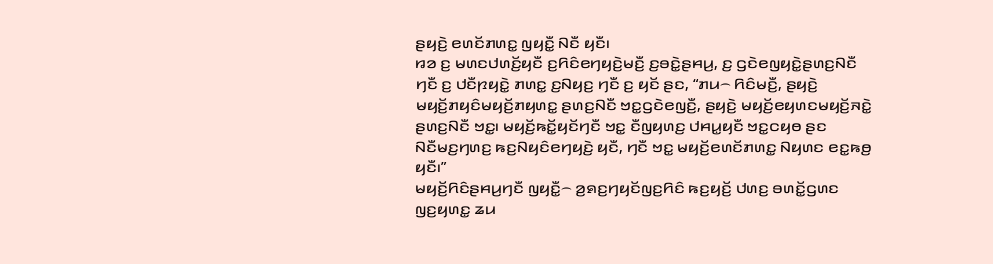ꤔꤟꤢꤧ꤬ ꤕꤛꤢꤩꤊꤛꤢ꤭ ꤜꤟꤢꤪ꤭ ꤡꤢꤪ ꤟꤢꤪ꤯
ꤙꤤ ꤢ꤬ ꤗꤛꤢꤓꤛꤢꤩ꤬ꤟꤢꤪ ꤢ꤬ꤖꤢꤨꤕꤚꤟꤢꤧ꤬ꤗꤢꤪ꤬ ꤢ꤬ꤋꤢꤧ꤭ꤔꤌꤣ꤬, ꤢ꤬ ꤞꤢꤧꤕꤜꤟꤢꤧ꤭ꤔꤛꤢ꤬ꤡꤢꤪ ꤚꤢꤪ ꤢ꤬ ꤓꤢꤪꤐꤟꤢꤧ꤭ ꤊꤛꤢ꤭ ꤢ꤬ꤡꤟꤢ꤬ ꤚꤢꤪ ꤢ꤬ ꤟꤢꤩ ꤔꤢ, “ꤊꤣ꤮ ꤖꤢꤨꤗꤢꤪ꤬, ꤔꤟꤢꤧ꤬ ꤗꤟꤢꤩ꤬ꤊꤟꤢꤨꤗꤟꤢꤩ꤬ꤊꤟꤛꤢ꤭ ꤔꤛꤢ꤬ꤡꤢꤪ ꤠꤢ꤭ꤞꤢꤧꤕꤜꤢꤪ꤬, ꤔꤟꤢꤧ꤬ ꤗꤟꤢꤩ꤬ꤕꤟꤛꤢꤗꤟꤢꤩ꤬ꤏꤢꤧ꤭ ꤔꤛꤢ꤬ꤡꤢꤪ ꤠꤢ꤭꤯ ꤗꤟꤢꤩ꤬ꤒꤢꤩ꤭ꤟꤢꤩꤚꤢꤪ ꤠꤢ꤭ ꤢꤪꤜꤟꤛꤢ꤬ ꤓꤌꤣ꤭ꤟꤢꤪ ꤠꤢ꤭ꤍꤟꤥ ꤔꤢ ꤡꤢꤪꤗꤢ꤬ꤚꤛꤢ꤬ ꤒꤢ꤬ꤡꤟꤢꤨꤕꤚꤟꤢꤧ꤬ ꤟꤢꤪ, ꤚꤢꤪ ꤠꤢ꤭ ꤗꤟꤢꤩ꤬ꤕꤛꤢꤩꤊꤛꤢ꤭ ꤡꤟꤛꤢ ꤕꤢ꤭ꤒꤥ꤬ ꤟꤢꤪ꤯”
ꤗꤟꤢꤩ꤬ꤖꤢꤨꤔꤌꤣ꤬ꤚꤢꤪ ꤜꤟꤢꤪ꤭꤮ ꤤ꤬ꤎꤢ꤬ꤚꤟꤢꤩꤜꤢ꤬ꤖꤢꤨ ꤒꤢ꤬ꤟꤢꤩ꤬ ꤓꤛꤢ꤬ ꤋꤛꤢꤩ꤭ꤞꤛꤢ ꤜꤢ꤬ꤟꤛꤢ꤭ ꤘꤣ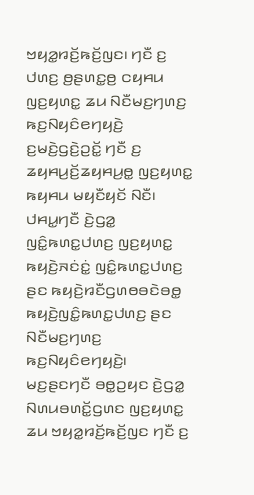ꤠꤟꤤ꤭ꤙꤢꤩ꤬ꤒꤢꤩ꤬ꤜꤢ꤯ ꤚꤢꤪ ꤢ꤬ ꤓꤛꤢ꤬ ꤥ꤬ꤔꤛꤢ꤭ꤥ꤬ ꤍꤟꤌꤣ ꤜꤢ꤬ꤟꤛꤢ꤭ ꤘꤣ ꤡꤢꤪꤗꤢ꤬ꤚꤛꤢ꤬ ꤒꤢ꤬ꤡꤟꤢꤨꤕꤚꤟꤢꤧ꤬ ꤢ꤬ꤗꤢꤧ꤬ꤞꤢꤧ꤬ꤑꤢꤩ꤭ ꤚꤢꤪ ꤢ꤬ ꤘꤟꤌꤣ꤬ꤢꤩ꤬ꤘꤟꤌꤣ꤬ꤥ꤭ ꤜꤢ꤬ꤟꤛꤢ꤭ ꤒꤟꤌꤣ ꤗꤟꤢꤪꤟꤢꤩ ꤡꤢꤪ꤯ ꤓꤌꤣ꤭ꤚꤢꤪ ꤢꤧ꤬ꤞꤤ꤭ ꤜꤢꤨ꤭ꤒꤛꤢ꤭ꤓꤛꤢ꤬ ꤜꤢ꤬ꤟꤛꤢ꤭ ꤒꤟꤢꤧ꤬ꤏꤢꤦꤢꤦ꤭ ꤜꤢꤨ꤭ꤒꤛꤢ꤭ꤓꤛꤢ꤬ ꤔꤢ ꤒꤟꤢꤧ꤬ꤙꤢꤪꤞꤛꤥꤋꤢꤧꤋꤥ꤭ ꤒꤟꤢꤧ꤬ꤜꤢꤨ꤭ꤒꤛꤢ꤭ꤓꤛꤢ꤬ ꤔꤢ ꤡꤢꤪꤗꤢ꤬ꤚꤛꤢ꤬ ꤒꤢ꤬ꤡꤟꤢꤨꤕꤚꤟꤢꤧ꤬꤯
ꤗꤢ꤬ꤔꤢꤚꤢꤪ ꤋꤥ꤭ꤑꤟꤢ ꤢꤧ꤬ꤞꤤ꤭ ꤡꤛꤣꤋꤛꤢꤩ꤭ꤞꤛꤢ ꤜꤢ꤬ꤟꤛꤢ꤭ ꤘꤣ ꤠꤟꤤ꤭ꤙꤢꤩ꤬ꤒꤢꤩ꤬ꤜꤢ ꤚꤢꤪ ꤢ꤬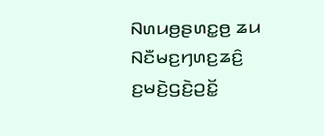ꤡꤛꤣꤥ꤬ꤔꤛꤢ꤭ꤥ꤬ ꤘꤣ ꤡꤢꤪꤗꤢ꤬ꤚꤛꤢ꤬ꤘꤢꤨ꤬ ꤢ꤬ꤗꤢꤧ꤬ꤞꤢꤧ꤬ꤑꤢꤩ꤭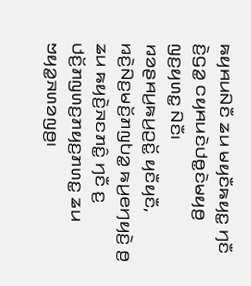ꤒꤟꤌꤣꤡꤢꤪ ꤘꤣ ꤗꤟꤢꤪꤒꤟꤢ꤭ ꤚꤢꤪ ꤢꤧ꤬ꤞꤤ꤭ ꤍꤟꤌꤣꤢꤧꤓꤥ꤭ꤢꤧꤗꤟꤥ꤬ ꤜꤢ꤬ꤟꤛꤢ꤭ ꤡꤢꤪ꤯
ꤙꤤꤔꤌꤣ꤬ꤒꤣ꤬ꤑꤢꤩ꤭ ꤟꤢꤪꤟꤢꤪ, ꤙꤢꤧ꤬ꤡꤢ꤬ꤗꤢꤩ꤬ꤊꤜꤝꤤ꤭ ꤒꤣ꤬ꤕꤚꤟꤢꤧ꤬ ꤥ꤬ ꤘꤣ ꤒꤟꤢꤧ꤬ꤏꤢꤊꤢꤨ꤭ ꤚꤢꤪ ꤢ꤬ ꤓꤢꤩ꤬ꤊꤜꤛꤢ꤬ꤊꤟꤢ꤬ꤊꤛꤢ꤭ ꤘꤣ ꤠꤟꤤ꤭ꤏꤛꤤꤜꤥ꤬꤯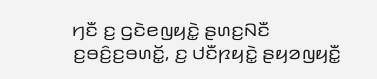ꤚꤢꤪ ꤢ꤬ ꤞꤢꤧꤕꤜꤟꤢꤧ꤭ ꤔꤛꤢ꤬ꤡꤢꤪ ꤢ꤬ꤋꤢꤨ꤬ꤢ꤬ꤋꤛꤢꤩ꤭, ꤢ꤬ ꤓꤢꤪꤐꤟꤢꤧ꤭ ꤔꤟꤤꤜꤟꤢꤪ꤭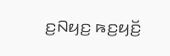ꤢ꤬ꤡꤟꤢ꤬ ꤒꤢ꤬ꤟꤢꤩ꤬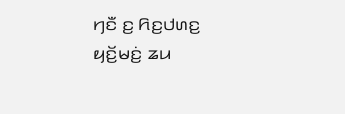ꤚꤢꤪ ꤢ꤬ ꤖꤢ꤬ꤓꤛꤢ꤬ ꤟꤢꤩ꤬ꤗꤢꤦ꤬ ꤘꤣ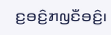ꤢ꤬ꤋꤢꤨ꤬ꤊꤜꤢꤪꤋꤢꤨ꤬꤯